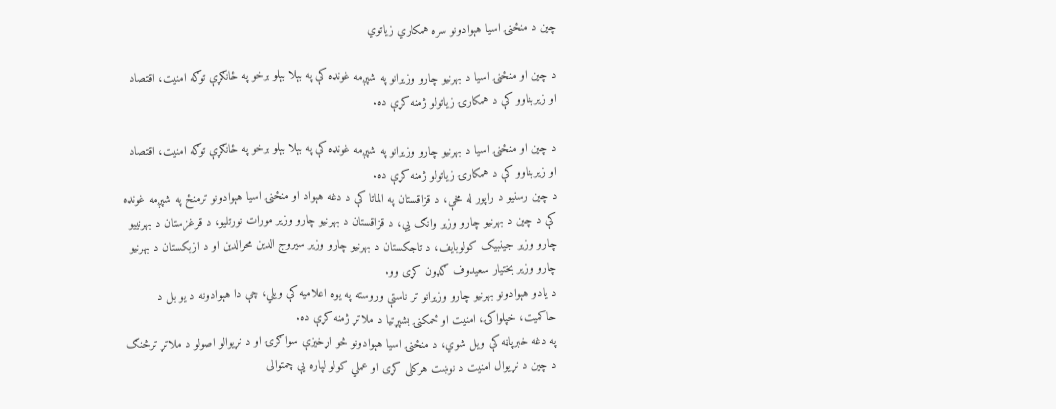چین د منځنۍ اسیا هېوادونو سره همکاري زیاتوي

د چین او منځنۍ اسیا د بهرنیو چارو وزیرانو په شپږمه غونډه کې په بېلا بېلو برخو په ځانګړې توګه امنیت، اقتصاد او زیربناوو کې د همکارۍ زیاتولو ژمنه کړې ده.

د چین او منځنۍ اسیا د بهرنیو چارو وزیرانو په شپږمه غونډه کې په بېلا بېلو برخو په ځانګړې توګه امنیت، اقتصاد او زیربناوو کې د همکارۍ زیاتولو ژمنه کړې ده.
د چین رسنیو د راپور له مخې، د قزاقستان په الماتا کې د دغه هېواد او منځنۍ اسیا هېوادونو ترمنځ په شپږمه غونډه کې د چین د بهرنیو چارو وزیر وانګ يي، د قزاقستان د بهرنیو چارو وزیر مورات نورتلیو، د قرغزستان د بهرنییو چارو وزیر جینبیک کولوبایف، د تاجکستان د بهرنیو چارو وزیر سیروج الدین محرالدین او د ازبکستان د بهرنیو چارو وزیر بختیار سعیدوف ګډون کړی وو.
د یادو هېوادونو بهرنیو چارو وزیرانو تر ناستې وروسته په یوه اعلامیه کې ویلي، چې دا هېوادونه د یو بل د حاکمیت، خپلواکۍ، امنیت او ځمکنۍ بشپړتیا د ملاتړ ژمنه کړې ده.
په دغه خبرپاڼه کې ویل شوي، د منځنۍ اسیا هېوادونو څو اړخیزې سواګرۍ او د نړیوالو اصولو د ملاتړ ترڅنګ د چین د نړیوال امنیت د نوښت هرکلی کړی او عملي کولو لپاره یې چمتوالی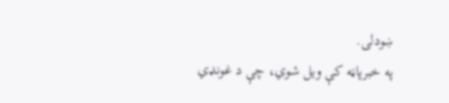ښودلی.
په خبرپاڼه کې ویل شوي، چې د غونډي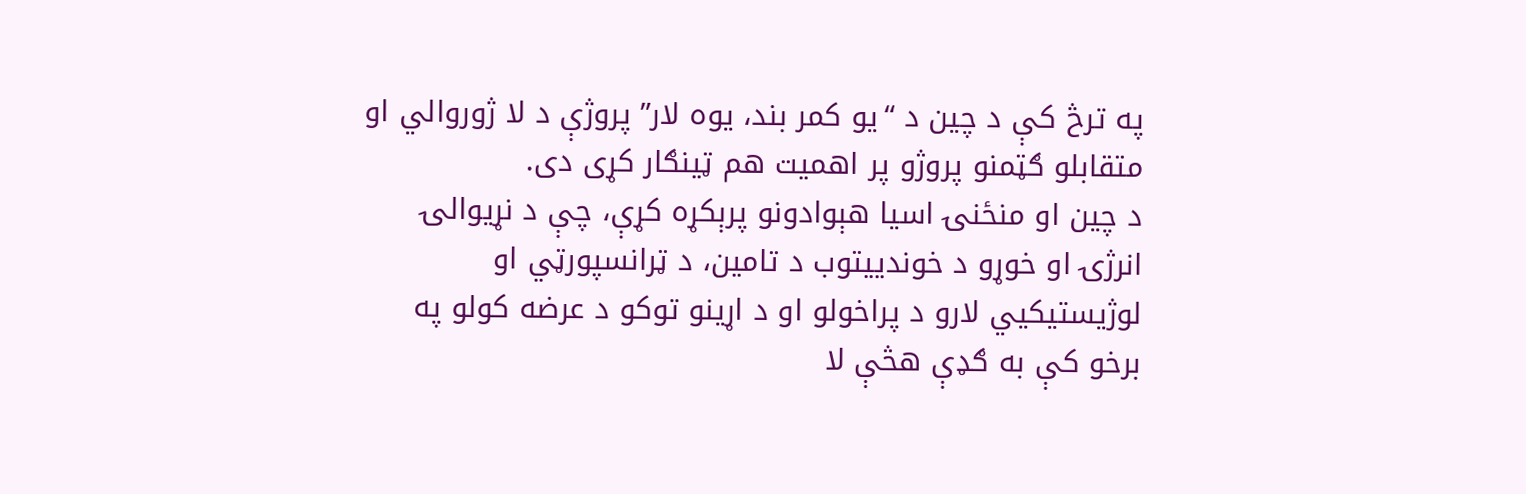په ترڅ کې د چین د “یو کمر بند، یوه لار” پروژې د لا ژوروالي او متقابلو ګټمنو پروژو پر اهمیت هم ټینګار کړی دی.
د چین او منځنۍ اسیا هېوادونو پرېکړه کړې، چې د نړیوالۍ انرژۍ او خوړو د خوندییتوب د تامین، د ټرانسپورټي او لوژیستیکيي لارو د پراخولو او د اړینو توکو د عرضه کولو په برخو کې به ګډې هڅې لا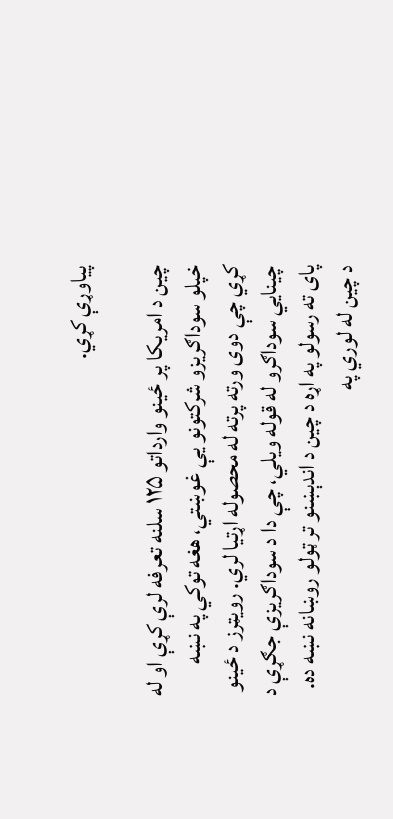پیاوړې کړي.

چین د امریکا پر ځینو وارداتو ۱۲۵ سلنه تعرفه لرې کړې او له خپلو سوداګریزو شرکتونو یې غوښتي، هغه توکي په نښه کړي چې دوی ورته پرته له محصوله اړتیا لري. رویټرز د ځینو چینایي سوداګرو له قوله ویلي، چې دا د سوداګریزې جګړې د پای ته رسولو په اړه د چین د اندېښنو تر ټولو روښانه نښه ده.
د چین له لوري په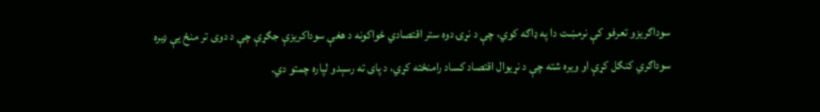سوداګریزو تعرفو کې نرمښت دا په ډاګه کوي، چې د نړۍ دوه ستر اقتصادي ځواکونه د هغې سوداکریزې جګړې چې د دوی تر منځ یې ډیره سوداګري کنګل کړې او ویره شته چې د نړیوال اقتصاد کساد رامنځته کړي، د پای ته رسېدو لپاره چمتو دي.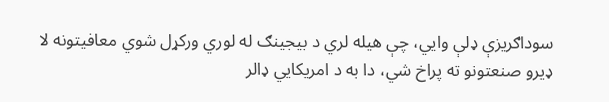سوداګریزې ډلې وایي، چې هیله لري د بیجینګ له لوري ورکړل شوي معافیتونه لا ډیرو صنعتونو ته پراخ شي، دا به د امریکایي ډالر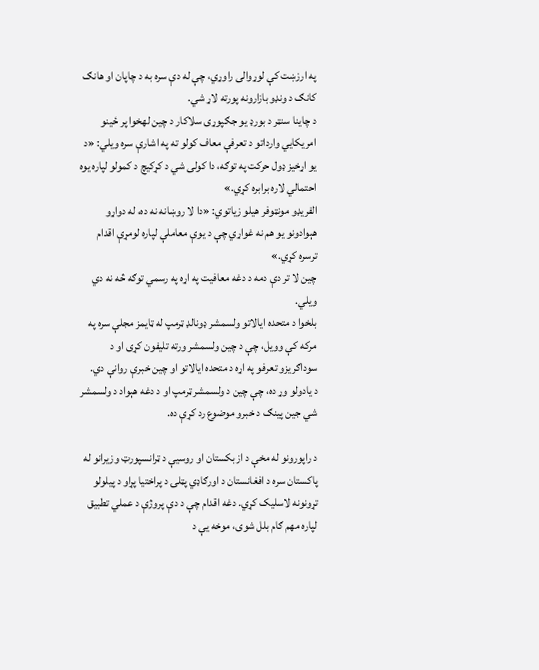په ارزښت کې لوړوالی راوړي، چې له دې سره به د چاپان او هانګ کانګ د ونډو بازارونه پورته لاړ شي.
د چاینا سنټر د بورډ یو جګپوړی سلاکار د چین لهخوا پر ځینو امریکایي وارداتو د تعرفې معاف کولو ته په اشارې سره ویلي: «د یو اړخیز ډول حرکت په توګه، دا کولی شي د کړکیچ د کمولو لپاره یوه احتمالي لاره برابره کړي.»
الفریډو مونټوفر هیلو زیاتوي: «دا لا روښانه نه ده، له دواړو هېوادونو یو هم نه غواړي چې د یوې معاملې لپاره لومړې اقدام ترسره کړي.»
چین لا تر دې دمه د دغه معافیت په اړه په رسمي توګه څه نه دي ویلي.
بلخوا د متحده ایالاتو ولسمشر ډونالډ ټرمپ له ټایمز مجلې سره په مرکه کې وویل، چې د چین ولسمشر ورته تلیفون کړی او د سوداګریزو تعرفو په اړه د متحده ایالاتو او چین خبرې روانې دي.
د یادولو وړ ده، چې چین د ولسمشر ټرمپ او د دغه هېواد د ولسمشر شي جین پینګ د خبرو موضوع رد کړې ده.

د راپورونو له مخې د ازبکستان او روسیې د ټرانسپورټ وزیرانو له پاکستان سره د افغانستان د اورګاډي پټلۍ د پراختیا پړاو د پیلولو تړونونه لاسلیک کړي. دغه اقدام چې د دې پروژې د عملي تطبیق لپاره مهم ګام بلل شوی، موخه یې د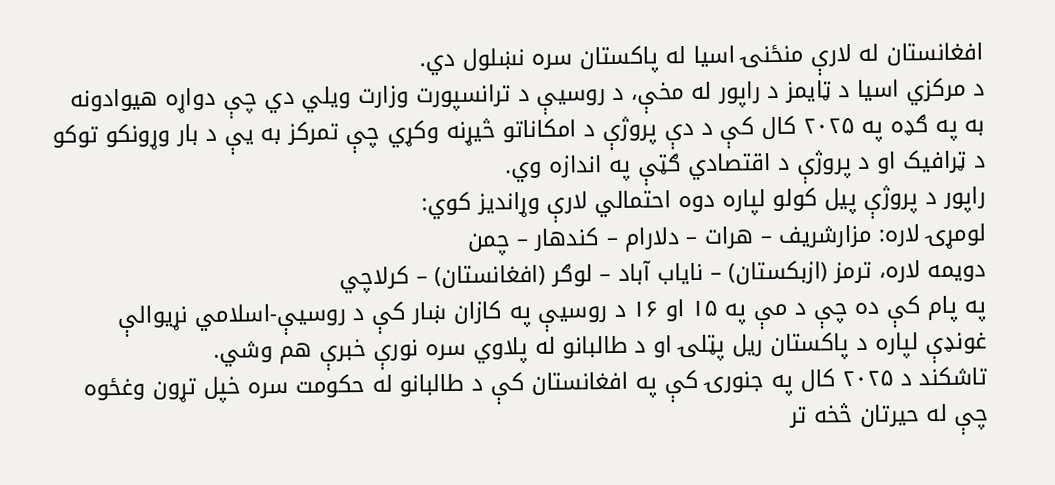افغانستان له لارې منځنۍ اسیا له پاکستان سره نښلول دي.
د مرکزي اسیا د ټایمز د راپور له مخې، د روسیې د ترانسپورت وزارت ویلي دي چې دواړه هیوادونه به په ګډه په ۲۰۲۵ کال کې د دې پروژې د امکاناتو څیړنه وکړي چې تمرکز به یې د بار وړونکو توکو د ټرافیک او د پروژې د اقتصادي ګټې په اندازه وي.
راپور د پروژې پیل کولو لپاره دوه احتمالي لارې وړاندیز کوي:
لومړۍ لاره: مزارشریف – هرات – دلارام – کندهار – چمن
دویمه لاره، ترمز (ازبکستان) – نایاب آباد – لوګر (افغانستان) – کرلاچي
په پام کې ده چې د مې په ۱۵ او ۱۶ د روسیې په کازان ښار کې د روسیې-اسلامي نړیوالې غونډې لپاره د پاکستان ریل پټلۍ او د طالبانو له پلاوي سره نورې خبرې هم وشي.
تاشکند د ۲۰۲۵ کال په جنورۍ کې په افغانستان کې د طالبانو له حکومت سره خپل تړون وغځوه چې له حيرتان څخه تر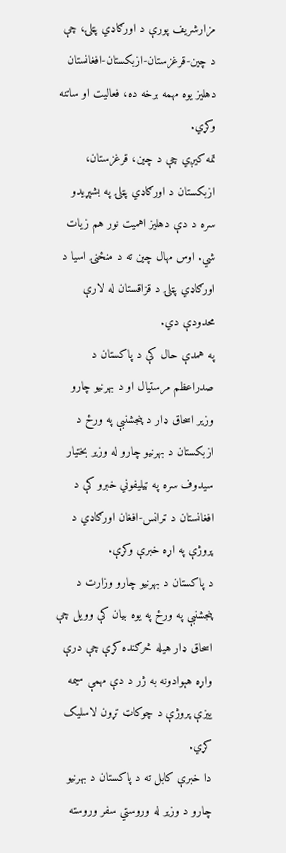مزارشريف پورې د اورګاډي پټلۍ، چې د چين-قرغزستان-ازبکستان-افغانستان دهليز يوه مهمه برخه ده، فعاليت او ساتنه وکړي.
تمه کیږي چې د چین، قرغزستان، ازبکستان د اورګاډي پټلۍ په بشپړیدو سره د دې دهلیز اهمیت نور هم زیات شي. اوس مهال چين ته د منځنۍ اسيا د اورګاډي پټلۍ د قزاقستان له لارې محدودې دي.
په همدې حال کې د پاکستان د صدراعظم مرستیال او د بهرنیو چارو وزیر اسحاق ډار د پنجشنبې په ورځ د ازبکستان د بهرنیو چارو له وزیر بختیار سیدوف سره په ټیلیفوني خبرو کې د افغانستان د ټرانس-افغان اورګاډي د پروژې په اړه خبرې وکړې.
د پاکستان د بهرنیو چارو وزارت د پنجشنبې په ورځ په یوه بیان کې وویل چې اسحاق ډار هیله څرګنده کړې چې درې واړه هېوادونه به ژر د دې مهمې سیمه ییزې پروژې د چوکاټ تړون لاسلیک کړي.
دا خبرې کابل ته د پاکستان د بهرنیو چارو د وزیر له وروستي سفر وروسته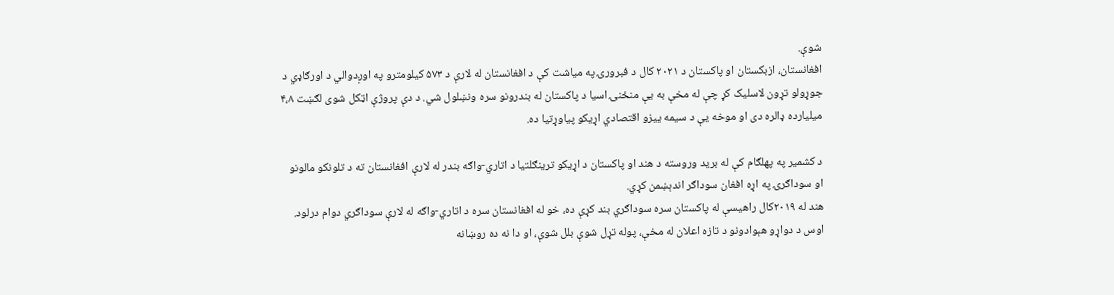شوې.
افغانستان، ازبکستان او پاکستان د ۲۰۲۱ کال د فبرورۍ په میاشت کې د افغانستان له لارې د ۵۷۳ کیلومترو په اوږدوالي د اورګاډي د جوړولو تړون لاسلیک کړ چې له مخې به یې منځنۍ اسیا د پاکستان له بندرونو سره ونښلول شي. د دې پروژې اټکل شوی لګښت ۴،۸ میلیارده ډالره دی او موخه یې د سیمه ییزو اقتصادي اړیکو پیاوړتیا ده.

د کشمیر په پهلګام کې له برید وروسته د هند او پاکستان د اړیکو ترینګلتیا د اتاري-واګه بندر له لارې افغانستان ته د تلونکو مالونو او سوداګرۍ په اړه افغان سوداګر اندېښمن کړي.
هند له ۲۰۱۹کال راهیسې له پاکستان سره سوداګري بند کړې ده، خو له افغانستان سره د اتاري-واګه له لارې سوداګري دوام درلود.
اوس د دواړو هېوادونو د تازه اعلان له مخې، پوله تړل شوې بلل شوې، او دا نه ده روښانه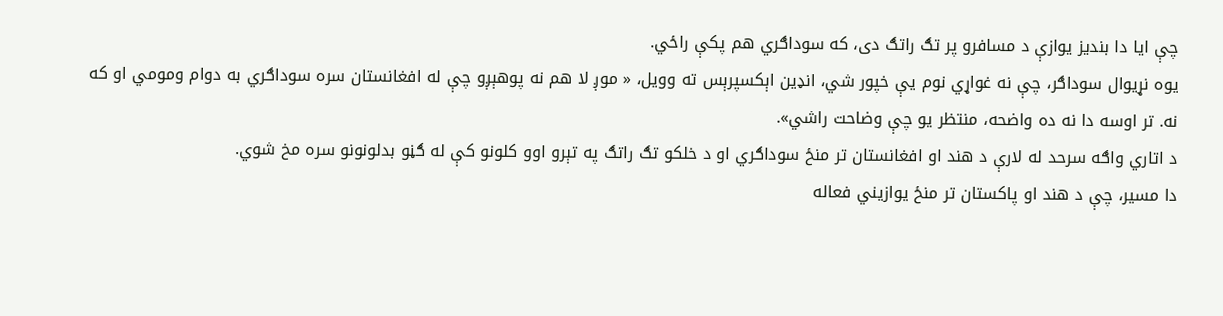چې ایا دا بندیز یوازې د مسافرو پر تګ راتګ دی، که سوداګري هم پکې راځي.
یوه نړیوال سوداګر، چې نه غواړي نوم یې خپور شي، انډین اېکسپرېس ته وویل، « موږ لا هم نه پوهېږو چې له افغانستان سره سوداګري به دوام ومومي او که نه. تر اوسه دا نه ده واضحه، منتظر یو چې وضاحت راشي».
د اتاري واګه سرحد له لارې د هند او افغانستان تر منځ سوداګري او د خلکو تګ راتګ په تېرو اوو کلونو کې له ګڼو بدلونونو سره مخ شوي.
دا مسیر، چې د هند او پاکستان تر منځ یوازیني فعاله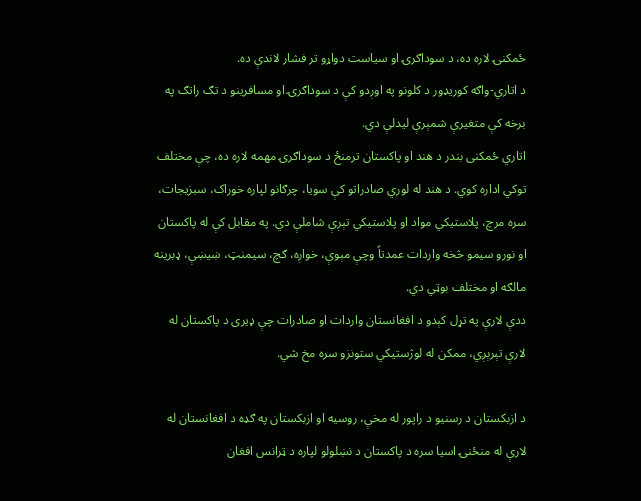ځمکنۍ لاره ده، د سوداګرۍ او سیاست دواړو تر فشار لاندې ده.
د اتاري-واګه کوریډور د کلونو په اوږدو کې د سوداګرۍ او مسافرینو د تګ راتګ په برخه کې متغیرې شمېرې لیدلې دي.
اتاري ځمکنی بندر د هند او پاکستان ترمنځ د سوداګرۍ مهمه لاره ده، چې مختلف توکي اداره کوي. د هند له لوري صادراتو کې سویا، چرګانو لپاره خوراک، سبزيجات، سره مرچ، پلاستیکي مواد او پلاستیکي تېږې شاملې دي. په مقابل کې له پاکستان او نورو سیمو څخه واردات عمدتاً وچې مېوې، خواږه، ګچ، سیمنټ، ښیښې، ډبرینه مالګه او مختلف بوټي دي.
ددې لارې په تړل کېدو د افغانستان واردات او صادرات چې ډیری د پاکستان له لارې تېرېږي، ممکن له لوژستیکي ستونزو سره مخ شي.

د ازبکستان د رسنیو د راپور له مخې، روسیه او ازبکستان په ګډه د افغانستان له لارې له منځنۍ اسیا سره د پاکستان د نښلولو لپاره د ټرانس افغان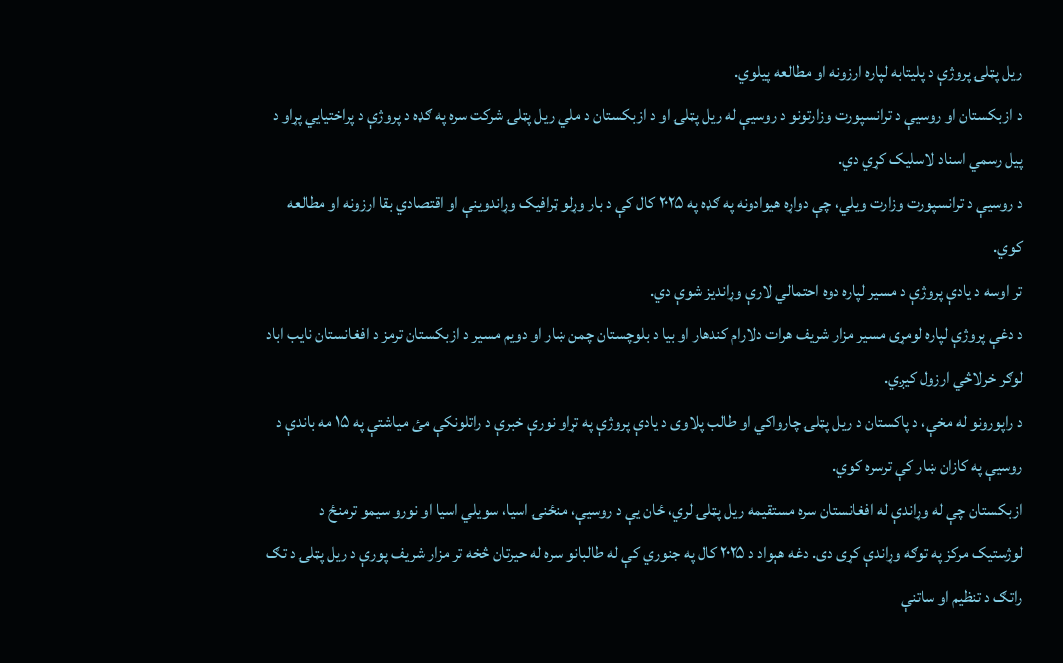ریل پټلۍ پروژې د پلیتابه لپاره ارزونه او مطالعه پیلوي.
د ازبکستان او روسیې د ترانسپورت وزارتونو د روسیې له ریل پټلۍ او د ازبکستان د ملي ریل پټلۍ شرکت سره په ګډه د پروژې د پراختیایي پړاو د پیل رسمي اسناد لاسلیک کړي دي.
د روسیې د ترانسپورت وزارت ویلي، چې دواړه هیوادونه په ګډه په ۲۰۲۵ کال کې د بار وړلو ټرافیک وړاندوینې او اقتصادي بقا ارزونه او مطالعه کوي.
تر اوسه د یادې پروژې د مسیر لپاره دوه احتمالي لارې وړاندیز شوې دي.
د دغې پروژې لپاره لومړی مسیر مزار شریف هرات دلارام کندهار او بیا د بلوچستان چمن ښار او دویم مسیر د ازبکستان ترمز د افغانستان نایب اباد لوګر خرلاڅي ارزول کیږي.
د راپورونو له مخې، د پاکستان د ریل پټلۍ چارواکي او طالب پلاوی د یادې پروژې په تړاو نورې خبرې د راتلونکې مئ میاشتې په ۱۵ مه باندې د روسیې په کازان ښار کې ترسره کوي.
ازبکستان چې له وړاندې له افغانستان سره مستقیمه ریل پټلۍ لري، ځان یې د روسیې، منځنۍ اسیا، سویلي اسیا او نورو سیمو ترمنځ د لوژستیک مرکز په توګه وړاندې کړی دی. دغه هېواد د ۲۰۲۵ کال په جنوري کې له طالبانو سره له حیرتان څخه تر مزار شریف پورې د ریل پټلۍ د تګ راتګ د تنظیم او ساتنې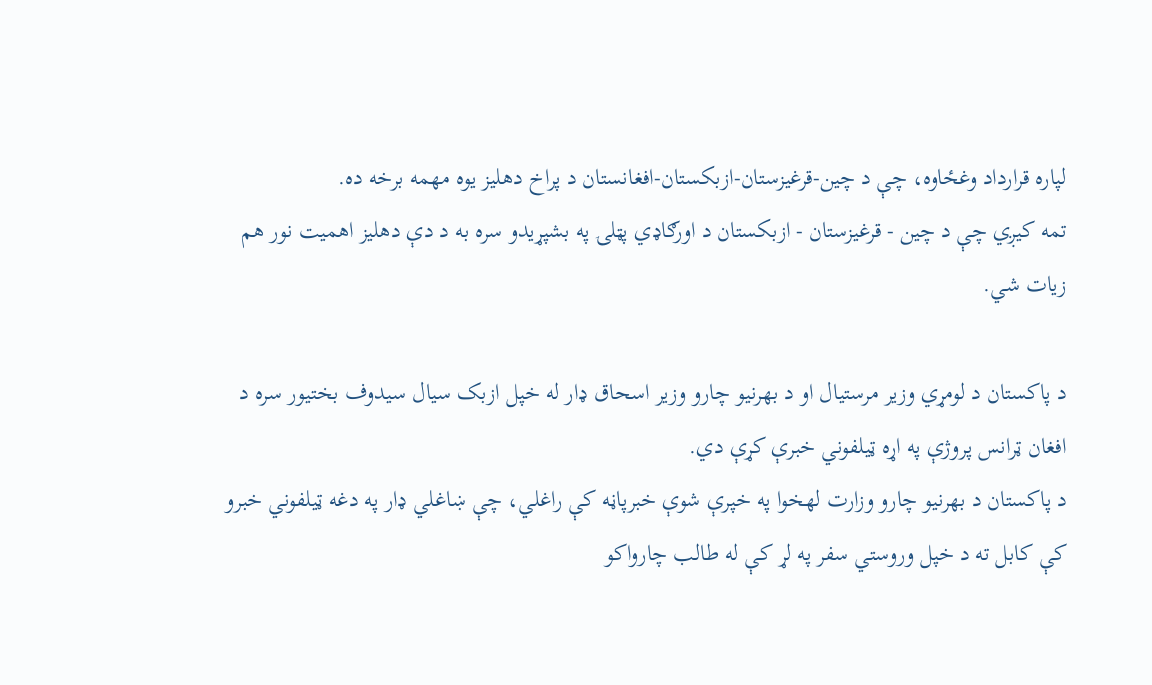لپاره قرارداد وغځاوه، چې د چین-قرغیزستان-ازبکستان-افغانستان د پراخ دهلیز یوه مهمه برخه ده.
تمه کیږي چې د چین - قرغیزستان - ازبکستان د اورګاډي پټلۍ په بشپړیدو سره به د دې دهلیز اهمیت نور هم زیات شي.

د پاکستان د لومړي وزیر مرستیال او د بهرنیو چارو وزیر اسحاق ډار له خپل ازبک سیال سیدوف بختیور سره د افغان ټرانس پروژې په اړه ټیلفوني خبرې کړې دي.
د پاکستان د بهرنیو چارو وزارت لهخوا په خپرې شوې خبرپاڼه کې راغلي، چې ښاغلي ډار په دغه ټیلفوني خبرو کې کابل ته د خپل وروستي سفر په لړ کې له طالب چارواکو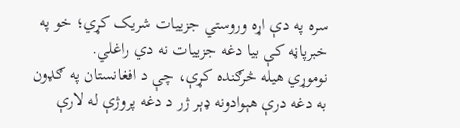سره په دې اړه وروستي جزییات شریک کړي؛ خو په خبرپاڼه کې بیا دغه جزییات نه دي راغلي.
نوموړي هیله څرګنده کړې، چې د افغانستان په ګډون به دغه درې هېوادونه ډېر ژر د دغه پروژې له لارې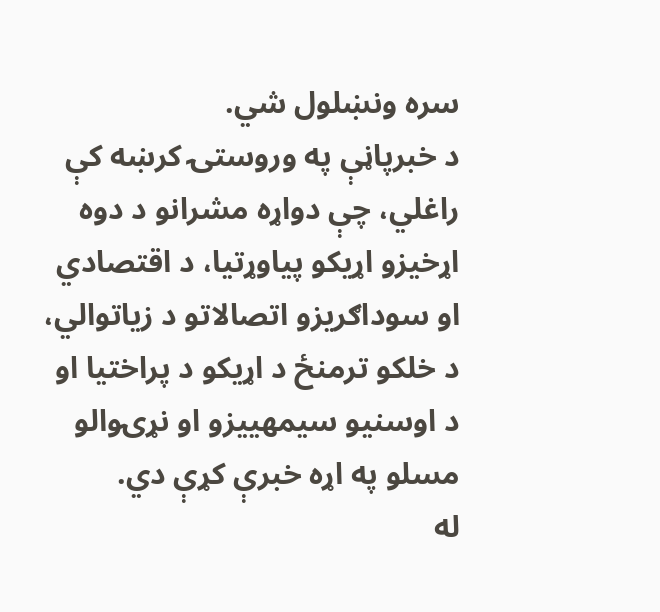سره ونښلول شي.
د خبرپاڼې په وروستۍ کرښه کې راغلي، چې دواړه مشرانو د دوه اړخیزو اړیکو پیاوړتیا، د اقتصادي او سوداګریزو اتصالاتو د زیاتوالي، د خلکو ترمنځ د اړیکو د پراختیا او د اوسنیو سیمهییزو او نړۍوالو مسلو په اړه خبرې کړې دي.
له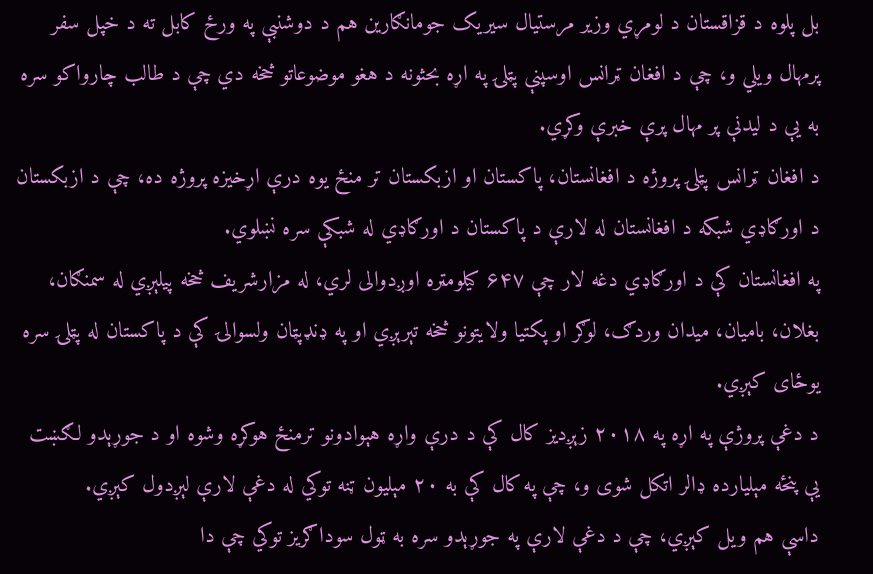بل پلوه د قزاقستان د لومړي وزیر مرستیال سیریک جومانګارین هم د دوشنبې په ورځ کابل ته د خپل سفر پرمهال ویلي و، چې د افغان ټرانس اوسپنې پټلۍ په اړه بحثونه د هغو موضوعاتو څخه دي چې د طالب چارواکو سره به یې د لیدنې پر مهال پرې خبرې وکړي.
د افغان ټرانس پټلۍ پروژه د افغانستان، پاکستان او ازبکستان تر منځ یوه درې اړخیزه پروژه ده، چې د ازبکستان د اورګاډي شبکه د افغانستان له لارې د پاکستان د اورګاډي له شبکې سره نښلوي.
په افغانستان کې د اورګاډي دغه لار چې ۶۴۷ کیلومټره اوږدوالی لري، له مزارشریف څخه پیلېږي له سمنګان، بغلان، بامیان، میدان وردګ، لوګر او پکتیا ولایتونو څخه تېرېږي او په ډنډپټان ولسوالۍ کې د پاکستان له پټلۍ سره یوځای کېږي.
د دغې پروژې په اړه په ۲۰۱۸ زېږدیز کال کې د درې واړه هېوادونو ترمنځ هوکړه وشوه او د جوړېدو لګښت یې پنځه مېلیارده ډالر اتکل شوی و، چې په کال کې به ۲۰ مېلیون ټنه توکي له دغې لارې لېږدول کېږي.
داسې هم ویل کېږي، چې د دغې لارې په جوړېدو سره به ټول سوداګریز توکي چې دا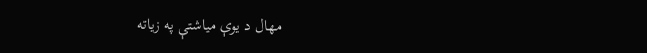مهال د یوې میاشتې په زیاته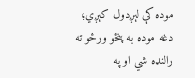موده کې لېږدول کېږي؛ دغه موده به پنځو ورځو ته رالنډه شي او په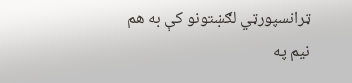ټرانسپورټي لګښتونو کې به هم نیم په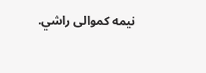نیمه کموالی راشي.